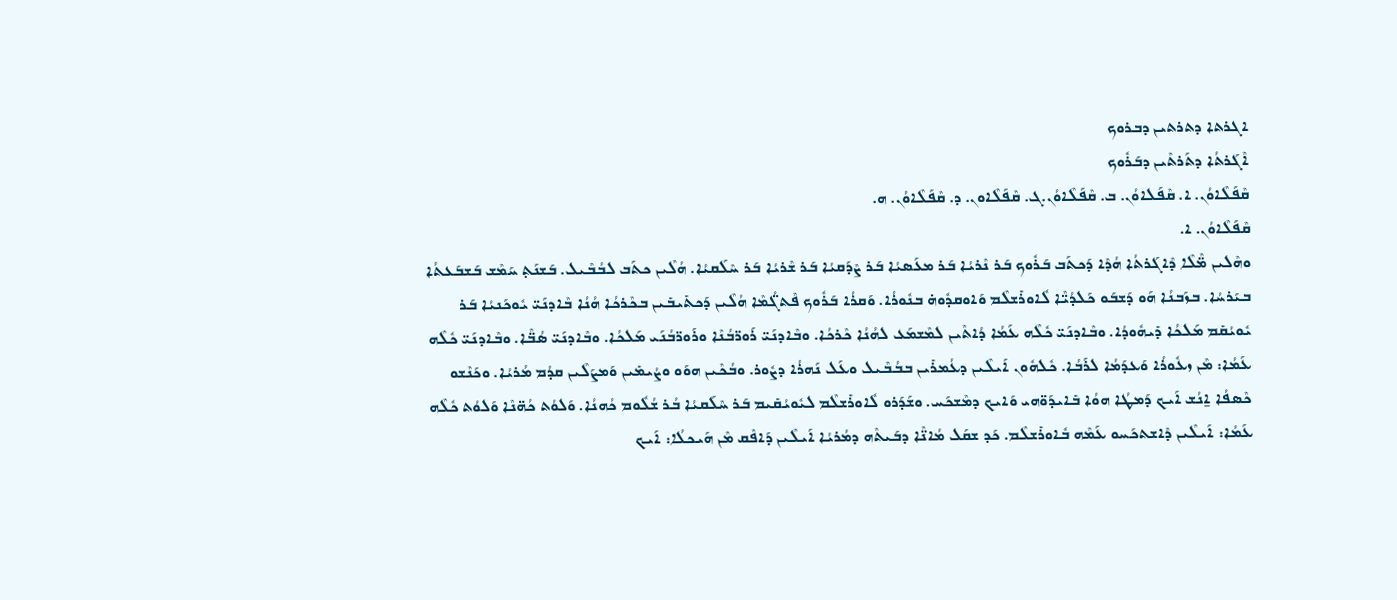ܐܓܪܬܐ ܕܬܪܬܝܢ ܕܒܪܘܟ
ܐܶܓܰܪܬܳܐ ܕܬܰܪܬܶܝܢ ܕܒܰܪܽܘܟ
ܩܶܦܰܠܶܐܘܳܢ. ܐ. ܩܶܦܰܠܐܘܳܢ. ܒ. ܩܶܦܰܠܶܐܘܳܢ.ܓ. ܩܶܦܰܠܶܐܘܢ. ܕ. ܩܶܦܰܠܶܐܘܳܢ. ܗ.
ܩܶܦܰܠܶܐܘܳܢ. ܐ.
ܘܗܶܠܝܢ ܡ̈ܶܠܶܐ ܕܶܐܓܰܪܬܳܐ ܗܳܕܶܐ ܕܰܟܬܰܒ ܒܰܪܽܘܟ ܒܰܪ ܢܶܪܝܳܐ ܒܰܪ ܡܥܰܣܝܳܐ ܒܰܪ ܨܶܕܰܩܝܳܐ ܒܰܪ ܫܶܪܝܳܐ ܒܰܪ ܚܶܠܰܩܝܳܐ. ܗܳܠܶܝܢ ܟܬܰܒ ܠܒܳܒܶܝܠ. ܒܰܫܢܰܬ݂ ܚܰܡܶܫ ܒܰܫܒܰܥܬܳܐ ܒܝܰܪܚܳܐ. ܒܙܰܒܢܳܐ ܗܰܘ ܕܰܫܒܰܘ ܟܰܠܕܳܝ̈ܶܐ ܠܽܐܘܪܺܫܠܶܡ ܘܰܐܘܩܕܽܘܗ̇ ܒܢܽܘܪܳܐ. ܘܰܩܪܳܐ ܒܰܪܽܘܟ ܦܶܬܓ̈ܳܡܶܐ ܗܳܠܶܝܢ ܕܰܟܬܺܝܒܺܝܢ ܒܟܶܪܟܳܐ ܗܳܢܳܐ ܒܶܐܕܢܰܝ̈ ܝܽܘܟܰܢܝܳܐ ܒܰܪ ܝܽܘܝܳܩܺܡ ܡܰܠܟܳܐ ܕܺܝܗܽܘܕܳܐ. ܘܒܶܐܕܢܰܝ̈ ܟܽܠܶܗ ܥܰܡܳܐ ܕܳܐܬܶܝܢ ܠܡܶܫܡܰܥ ܠܗܳܢܳܐ ܟܶܪܟܳܐ. ܘܒܶܐܕܢܰܝ̈ ܪܰܘܪ̈ܒܳܢܶܐ ܘܪܰܘܪ̈ܒܳܢܰܝ ܡܰܠܟܳܐ. ܘܒܶܐܕܢܰܝ̈ ܣܳܒ̈ܶܐ. ܘܒܶܐܕܢܰܝ̈ ܟܽܠܶܗ ܥܰܡܳܐ: ܡܶܢ ܙܥܽܘܪܳܐ ܘܰܥܕܰܡܳܐ ܠܪܰܒܳܐ. ܟܽܠܗܽܘܢ ܐܰܝܠܶܝܢ ܕܥܳܡܪܺܝܢ ܒܒܳܒܶܝܠ ܘܥܰܠ ܢܰܗܪܳܐ ܕܨܽܘܪ. ܘܒܳܟܶܝܢ ܗܘܰܘ ܘܨܳܝܡܺܝܢ ܘܰܡܨܰܠܶܝܢ ܩܕܳܡ ܡܳܪܝܳܐ. ܘܟܰܢܶܫܘ ܟܶܣܦܳܐ ܐ̱ܢܳܫ ܐܰܝܟ ܕܰܡܛܳܐ ܗܘܳܐ ܒܺܐܝܕܰܘ̈ܗܝ ܘܰܐܝܟ ܕܡܶܫܟܰܚ. ܘܫܰܕܰܪܘ ܠܽܐܘܪܺܫܠܶܡ ܠܝܽܘܝܳܩܺܝܡ ܒܰܪ ܚܶܠܰܩܝܳܐ ܒܳܪ ܫܳܠܽܘܡ ܟܳܗܢܳܐ. ܘܰܠܘܳܬ ܟܳܗ̈ܢܶܐ ܘܰܠܘܳܬ ܟܽܠܶܗ ܥܰܡܳܐ: ܐܰܝܠܶܝܢ ܕܶܐܫܬܟܰܚܘ ܥܰܡܶܗ ܒܽܐܘܪܺܫܠܶܡ. ܟܰܕ ܫܩܰܠ ܡܳܐܢ̈ܶܐ ܕܒܰܝܬܶܗ ܕܡܳܪܝܳܐ ܐܰܝܠܶܝܢ ܕܰܐܦܶܩ ܡܶܢ ܗܰܝܟܠܳܐ: ܐܰܝܟ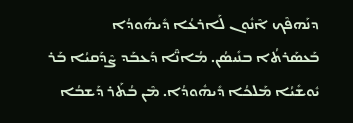ܕܢܰܗܦܶܟ ܐܶܢܽܘܢ ܠܰܐܪܥܳܐ ܕܺܝܗܽܘܕܳܐ ܒܰܥܣܰܪܬܳܐ ܒܢܺܝܣܳܢ. ܡܳܐܢ̈ܶܐ ܕܰܥܒܰܕ ܨܶܕܰܩܝܳܐ ܒܰܪ ܝܽܘܫܺܝܳܐ ܡܰܠܟܳܐ ܕܺܝܗܽܘܕܳܐ. ܡܶܢ ܒܳܬܰܪ ܕܰܫܒܳܐ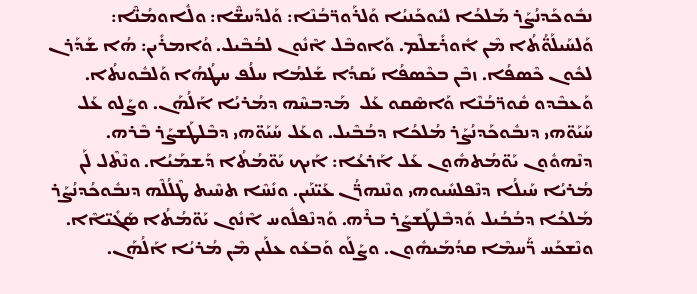ܢܒܽܘܟܰܕܢܳܨܰܪ ܡܰܠܟܳܐ ܠܝܽܘܟܰܢܝܳܐ ܘܰܠܪܰܘܪ̈ܒܳܢܶܐ: ܘܰܠܕܰܚܫ̈ܶܐ: ܘܠܽܐܘܡܳܢ̈ܶܐ: ܘܰܠܚܰܝܠܰܘ̈ܳܬܳܐ ܡܶܢ ܐܽܘܪܺܫܠܶܡ. ܘܰܐܘܒܶܠ ܐܶܢܽܘܢ ܠܒܳܒܶܝܠ. ܘܳܐܡܪܺܝܢ: ܗܳܐ ܫܰܕܰܪܢ ܠܟܽܘܢ ܟܶܣܦܳܐ. ܙܒܶܢ ܒܟܶܣܦܳܐ ܝܰܩܕܳܐ ܫܰܠܡܳܐ ܚܠܳܦ ܚܛܳܗܳܐ ܘܰܠܒܽܘܢܬܳܐ. ܘܰܥܒܶܕܘ ܩܽܘܪ̈ܒܳܢܶܐ ܘܰܐܣܶܩܘ ܥܰܠ  ܡܰܕܒܚܶܗ ܕܡܳܪܝܳܐ ܐܰܠܳܗܰܢ. ܘܨܰܠܘ ܥܰܠ ܚܰܝܰܘ̈ܗܝ ܕܢܒܽܘܟܰܕܢܳܨܰܪ ܡܳܠܟܳܐ ܕܒܳܒܶܝܠ. ܘܥܰܠ ܚܰܝܰܘ̈ܗܝ ܕܒܶܠܛܰܫܨܰܪ ܒܶܪܗ. ܕܢܶܗܘܽܘܢ ܝܰܘ̈ܡܳܬܗܽܘܢ ܥܰܠ ܐܰܪܥܳܐ: ܐܰܝܟ ܝܰܘ̈ܡܳܬܳܐ ܕܰܫܡܰܝܳܐ. ܘܢܶܬܶܠ ܠܰܢ ܡܳܪܝܳܐ ܚܰܝܠܳܐ ܕܢܶܦܠܚܺܝܘܗܝ ܘܢܶܢܗܪ̈ܳܢ ܥܰܝ̈ܢܰܝܢ. ܘܢܺܚܶܐ ܬܚܶܝܬ ܛܶܠܳܠܶܗ ܕܢܒܽܘܟܳܕܢܳܨܰܪ ܡܰܠܟܳܐ ܕܒܳܒܳܝܠ ܘܰܕܒܶܠܛܰܫܨܰܪ ܒܪܶܗ. ܘܰܕܢܶܦܠܽܘܚ ܐܶܢܽܘܢ ܝܰܘ̈ܡܳܬܳܐ ܣܰܓܺܝ̈ܐܶܐ. ܘܢܶܫܟܰܚ ܖ̈ܰܚܡܶܐ ܩܕܳܡܰܝܗܽܘܢ. ܘܨܰܠܰܘ ܘܰܒܥܰܘ ܥܠܰܝܢ ܡܶܢ ܡܳܪܝܳܐ ܐܰܠܳܗܰܢ.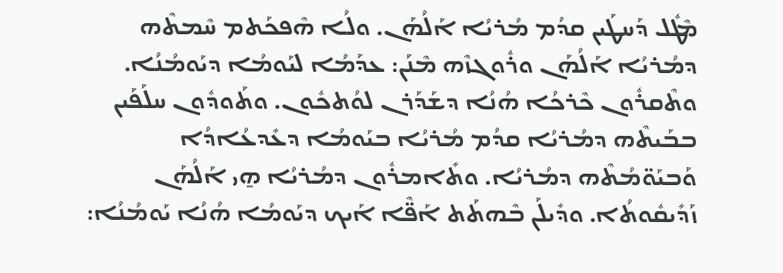ܡܶܛܽܠ ܕܰܚܛܰܝܢ ܩܕܳܡ ܡܳܪܝܳܐ ܐܰܠܳܗܰܢ. ܘܠܳܐ ܗܶܦܟܰܬܡ ܚܶܡܬܶܗ ܕܡܳܪܝܳܐ ܐܰܠܳܗܰܢ ܘܪܽܘܓܙܶܗ ܡܶܢܰܢ: ܥܕܰܡܳܐ ܠܝܰܘܡܳܐ ܕܝܰܘܡܳܢܳܐ. ܘܬܶܩܪܽܘܢ ܟܶܪܟܳܐ ܗܳܢܳܐ ܕܫܰܕܰܪܢ ܠܘܳܬܟܽܘܢ. ܘܬܰܘܕܽܘܢ ܚܠܰܦܰܝܢ ܒܒܰܝܬܶܗ ܕܡܳܪܝܳܐ ܩܕܳܡ ܡܳܪܝܳܐ ܒܝܰܘܡܳܐ ܕܥܺܕܥܳܐܕܳܐ ܘܰܒܝܰܘ̈ܡܳܬܶܗ ܕܡܳܪܝܳܐ. ܘܬܺܐܡܪܽܘܢ ܕܡܳܪܝܳܐ ܗ̱ܝ ܐܰܠܳܗܰܢ ܙܰܕܺܝܩܽܘܬܳܐ. ܘܕܺܝܠܰܢ ܒܶܗܬܰܬ ܐܰܦ̈ܶܐ ܐܰܝܟ ܕܝܰܘܡܳܐ ܗܳܢܳܐ ܝܰܘܡܳܢܳܐ: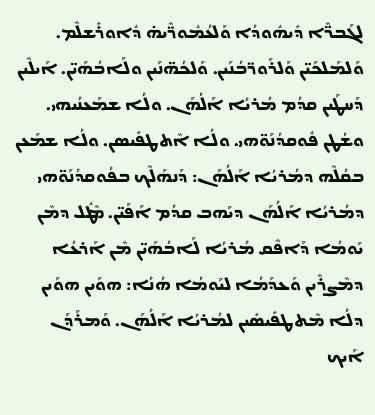ܠܓܰܒܖ̈ܶܐ ܕܺܝܗܽܘܕܳܐ ܘܰܠܥܳܡܽܘܪ̈ܶܝܗ̇ ܕܽܐܘܪܺܫܠܶܡ. ܘܰܠܡܰܠܟܰܝ̈ܢ ܘܰܠܪܰܘܪ̈ܒܳܢܰܝܢ. ܘܰܠܟܳܗ̈ܢܰܝܢ ܘܠܰܐܒܳܗܰܝ̈ܢ. ܐܰܝܠܶܝܢ ܕܰܚܛܰܝܢ ܩܕܳܡ ܡܳܪܝܳܐ ܐܰܠܳܗܰܢ. ܘܠܳܐ ܫܡܰܥܢܳܝܗܝ. ܘܫܳܛܢ ܦܽܘܩܕܳܢܰܘ̈ܗܝ. ܘܠܳܐ ܐܶܬܛܦܺܝܣܢ. ܘܠܳܐ ܫܡܰܥܢ ܒܩܳܠܶܗ ܕܡܳܪܝܳܐ ܐܰܠܳܗܰܢ: ܕܰܢܗܰܠܶܟ ܒܦܳܘܩܕܳܢܰܘ̈ܗܝ ܕܡܳܪܝܳܐ ܐܰܠܳܗܰܢ ܕܝܰܗܒ ܩܕܳܡ ܐܰܦܰܝ̈ܢ. ܡܶܛܽܠ ܕܡܶܢ ܝܰܘܡܳܐ ܕܰܐܦܶܩ ܡܳܪܝܳܐ ܠܰܐܒܳܗܰܝ̈ܢ ܡܶܢ ܐܰܪܥܳܐ ܕܡܶܨܪܶܝܢ ܘܰܥܕܰܡܳܐ ܠܝܰܘܡܳܐ ܗܳܢܳܐ: ܗܘܰܝܢ ܗܘܰܝܢ ܕܠܳܐ ܡܶܬܛܦܺܝܣܺܝܢ ܠܡܳܪܝܳܐ ܐܰܠܳܗܰܢ. ܘܰܡܪܰܕܰܢ ܐܰܝܟ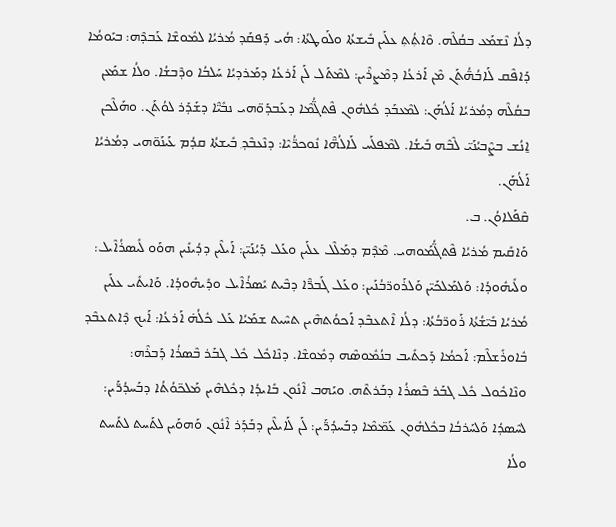ܕܠܳܐ ܢܶܫܡܰܥ ܒܩܳܠܶܗ. ܘܶܐܬ݂ܳܬ݂ ܥܠܰܝܢ ܒܺܝܫܬܳܐ ܘܠܰܘܛܬܳܐ: ܗܳܝ ܕܰܦܩܰܕ ܡܳܪܝܳܐ ܠܡܽܘܫܶܐ ܥܰܒܕܶܗ: ܒܝܰܘܡܳܐ ܕܰܐܦܶܩ ܠܰܐܒܳܗ̈ܳܬܰܢ ܡܶܢ ܐܰܪܥܳܐ ܕܡܶܨܪܶܝܢ: ܠܡܶܬܰܠ ܠܰܢ ܐܰܪܥܳܐ ܕܡܰܪܕܝܳܐ ܚܰܠܒܳܐ ܘܕܶܒܫܳܐ. ܘܠܳܐ ܫܡܰܥܢ ܒܩܳܠܶܗ ܕܡܳܪܝܳܐ ܐܰܠܳܗܰܢ: ܠܡܶܥܒܰܕ ܟܽܠܗܽܘܢ ܦܶܬܓ̈ܳܡܶܐ ܕܥܰܒܕܰܘ̈ܗܝ ܢܒܺܝ̈ܶܐ ܕܫܰܕܰܪ ܠܘܳܬܰܢ. ܘܗܰܠܶܟܢ ܐ̱ܢܳܫ ܒܨܶܒܝܳܢܰܝ̈ ܠܶܒܶܗ ܒܺܝܫܳܐ. ܠܡܶܦܠܰܚ ܠܰܐܠܳܗ̈ܶܐ ܢܽܘܟܪ̈ܳܝܶܐ: ܕܢܶܥܒܶܕ݂ ܒܺܝܫܬܳܐ ܩܕܳܡ ܥܰܝܢܰܘ̈ܗܝ ܕܡܳܪܝܳܐ ܐܰܠܳܗܰܢ.
ܩܶܦܰܠܐܘܳܢ. ܒ.
ܘܰܐܩܺܝܡ ܡܳܪܝܳܐ ܦܶܬܓ̈ܳܡܰܘܗܝ. ܡܶܕܶܡ ܕܡܰܠܶܠ ܥܠܰܝܢ ܘܥܰܠ ܕܰܝܳܢܰܝ̈ܢ: ܐܰܝܠܶܝܢ ܕܕܳܝܢܺܝܢ ܗܘܰܘ ܠܺܝܣܪܳܐܶܝܠ: ܘܠܺܝܗܽܘܕܳܐ: ܘܰܠܡܰܠܟܰܝ̈ܢ ܘܰܠܪܰܘܪ̈ܒܳܢܰܝܢ: ܘܥܰܠ ܓܰܒܖ̈ܶܐ ܕܒܶܝܬ ܝܺܣܪܳܐܶܝܠ ܘܕܺܝܗܽܘܕܳܐ. ܘܰܐܝܬܺܝ ܥܠܰܝܢ ܡܳܪܝܳܐ ܒܺܝ̈ܫܳܬܳܐ ܪܰܘܪ̈ܒܳܬܳܐ: ܕܠܳܐ ܐܶܬܥܒܶܕ ܐܰܟܘܳܬܗܶܝܢ ܬܚܶܝܬ ܫܡܰܝܳܐ ܥܰܠ ܟܽܠܳܗ̇ ܐܰܪܥܳܐ: ܐܰܝܟ ܕܶܐܬܥܒܶܕ ܒܽܐܘܪܺܫܠܶܡ: ܐܰܟܡܳܐ ܕܰܟܬܺܝܒ ܒܢܳܡܽܘܣܶܗ ܕܡܽܘܫܶܐ. ܕܢܶܐܟܽܠ ܟܽܠ ܓܒܰܪ ܒܶܣܪܳܐ ܕܰܒܪܶܗ: ܘܢܶܐܟܽܘܠ ܟܽܠ ܓܒܰܪ ܒܶܣܪܳܐ ܕܒܰܪܬܶܗ. ܘܝܰܗܒ ܐܶܢܽܘܢ ܒܺܐܝܕܳܐ ܕܟܽܠܗܶܝܢ ܡܰܠܟ̈ܘܳܬܳܐ ܕܒܰܚܕܳܖ̈ܰܝܢ: ܠܚܶܣܕܳܐ ܘܰܠܚܰܪܒܳܐ ܒܟܽܠܗܽܘܢ ܥܰܡ̈ܡܶܐ ܕܒܰܚܕܳܖ̈ܰܝܢ: ܠܰܢ ܠܰܐܝܠܶܝܢ ܕܒܰܕܰܪ ܐܶܢܽܘܢ ܘܰܗܘܰܝܢ ܠܬܰܚܬ ܠܬܰܚܬ ܘܠܳܐ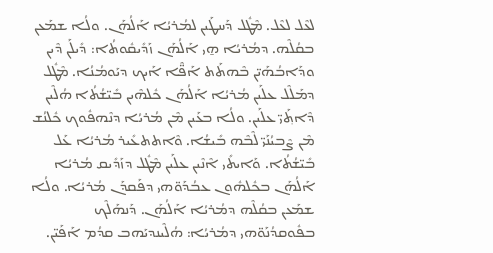ܠܥܶܠ ܠܥܶܠ. ܡܶܛܽܠ ܕܰܚܛܰܝܢ ܠܡܳܪܝܳܐ ܐܰܠܳܗܰܢ. ܘܠܳܐ ܫܡܰܥܢ ܒܩܳܠܶܗ. ܕܡܳܪܝܳܐ ܗ̱ܝ ܐܰܠܳܗܰܢ ܙܰܕܺܝܩܽܘܬܳܐ: ܕܺܝܠܰܢ ܕܶܝܢ ܘܕܰܐܒܳܗܰܝ̈ܢ ܒܶܗܬܰܬ ܐܰܦ̈ܶܐ ܐܰܝܟ ܕܝܰܘܡܳܢܳܐ. ܡܶܛܽܠ ܕܡܰܠܶܠ ܥܠܰܝܢ ܡܳܪܝܳܐ ܐܰܠܳܗܰܢ ܟܽܠܗܶܝܢ ܒܺܝ̈ܫܳܬܳܐ ܗܳܠܶܝܢ ܕܶܐܬ݂ܰܝ̈ ܥܠܰܝܢ. ܘܠܳܐ ܒܥܰܝܢ ܡܶܢ ܡܳܪܝܳܐ ܕܢܶܗܦܽܘܟ ܟܽܠܢܳܫ ܡܶܢ ܨܶܒܝܳܢܰܝ̈ ܠܶܒܶܗ ܒܺܝܫܳܐ. ܘܶܐܬܬܥܺܝܪ ܡܳܪܝܳܐ ܥܰܠ ܒܺܝ̈ܫܳܬܳܐ. ܘܰܐܝܬܺܝ ܐܶܢܶܝܢ ܥܠܰܝܢ ܡܶܛܽܠ ܕܙܰܕܺܝܩ ܡܳܪܝܳܐ ܐܰܠܳܗܰܢ ܒܟܽܠܗܽܘܢ ܥܒܳܕܰܘ̈ܗܝ ܕܦܰܩܕܰܢ ܡܳܪܝܳܐ. ܘܠܳܐ ܫܡܰܥܢ ܒܩܳܠܶܗ ܕܡܳܪܝܳܐ ܐܰܠܳܗܰܢ. ܕܰܢܗܰܠܶܟ ܒܦܽܘܩܕܳܢܰܘ̈ܗܝ ܕܡܳܪܝܳܐ: ܗܳܠܶܝܢܕܝܰܗܒ ܩܕܳܡ ܐܰܦܰܝ̈ܢ.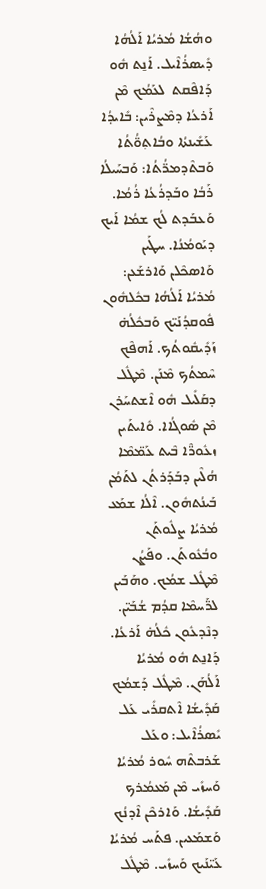ܘܗܳܫܳܐ ܡܳܪܝܳܐ ܐܰܠܳܗܳܐ ܕܺܝܣܪܳܐܶܝܠ. ܐܰܢ̱ܬ ܗܽܘ ܕܰܐܦܶܩܬ  ܠܥܰܡܳܟ ܡܶܢ ܐܰܪܥܳܐ ܕܡܶܨܪܶܝܢ: ܒܺܐܝܕܳܐ ܥܰܫܺܝܢܬܳܐ ܘܒܳܐܬ݂ܘ̈ܳܬܳܐ ܘܰܒܬܶܕܡܪ̈ܳܬܳܐ: ܘܰܒܚܰܝܠܳܐ ܪܰܒܳܐ ܘܒܰܕܪܳܥܳܐ ܪܳܡܳܐ. ܘܰܥܒܰܕܬ ܠܳܟ ܫܡܳܐ ܐܰܝܟ ܕܝܰܘܡܳܢܳܐ. ܚܛܰܝܢ ܘܰܐܣܟܶܠܢ ܘܰܐܪܫܰܥܢ: ܡܳܪܝܳܐ ܐܰܠܳܗܳܐ ܒܟܽܠܗܽܘܢ ܦܽܘܩܕܳܢܰܝ̈ܟ ܘܰܒܟܽܠܳܗ̇ ܙܰܕܺܝܩܽܘܬܳܟ. ܐܰܗܦܶܟ ܚܶܡܬܳܟ ܡܶܢܰܢ. ܡܶܛܽܠ ܕܩܰܠܺܝܠ ܗܽܘ ܐܶܫܬܚܰܪܢ ܡܶܢ ܣܽܘܓܳܐܐ. ܘܺܐܝܬܰܝܢ ܙܥܽܘܖ̈ܶܐ ܒܶܝܬ ܥܰܡ̈ܡܶܐ ܗܳܠܶܝܢ ܕܒܰܕܰܪܬܳܢ ܠܬܰܡܳܢ ܒܰܝܢܳܬܗܽܘܢ. ܐܶܠܳܐ ܫܡܰܥ ܡܳܪܝܳܐ ܨܠܽܘܬܰܢ ܘܒܳܥܽܘܬܰܢ. ܘܦܰܨܳܢ ܡܶܛܽܠ ܫܡܳܟ. ܘܗܰܒܰܝܢ ܠܖ̈ܰܚܡܶܐ ܩܕܳܡ ܫܳܒܰܝ̈ܢ. ܕܢܶܕܥܽܘܢ ܟܽܠܳܗ̇ ܐܰܪܥܳܐ. ܕܰܐܢ̱ܬ ܗܽܘ ܡܳܪܝܳܐ ܐܰܠܳܗܰܢ. ܡܶܛܽܠ ܕܰܫܡܳܟ ܩܰܕܺܝܫܳܐ ܐܶܬܩܪܺܝ ܥܰܠ ܝܺܣܪܳܐܶܝܠ: ܘܥܰܠ ܫܰܪܒܬܶܗ ܚܽܘܪ ܡܳܪܝܳܐ ܘܰܚܙܺܝ ܡܶܢ ܡܰܥܡܳܪܟ ܩܰܕܺܝܫܳܐ. ܘܰܐܪܟܶܢ ܐܶܕܢܳܟ ܘܰܫܡܰܥܝܢ. ܦܬܰܚ ܡܳܪܝܳܐ ܥܰܝ̈ܢܰܝܟ ܘܰܚܙܺܝ. ܡܶܛܽܠ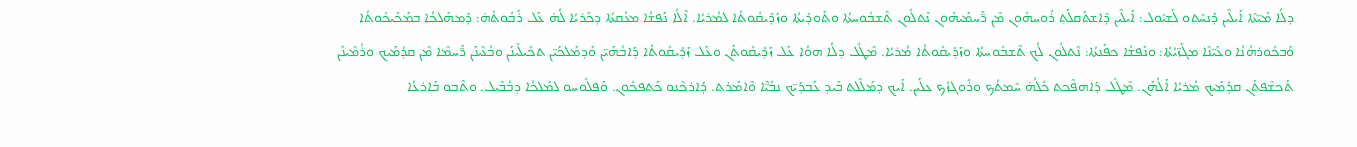ܕܠܳܐ ܡܺܝ̈ܬܶܐ ܐܰܝܠܶܝܢ ܕܰܢܚܶܬܘ ܠܰܫܝܽܘܠ: ܐܰܝܠܶܝܢ ܕܶܐܫܬܰܩܠܰܬ݂ ܪܽܘܚܗܽܘܢ ܡܶܢ ܖ̈ܰܚܡܰܝܗܽܘܢ ܢܶܬܠܽܘܢ ܬܶܫܒܽܘܚܬܳܐ ܘܬܰܘܕܺܝܬܳܐ ܘܙܰܕܺܝܩܽܘܬܳܐ ܠܡܳܪܝܳܐ. ܐܶܠܳܐ ܢܰܦܫܳܐ ܡܥܳܩܬܳܐ ܕܟܰܪܝܳܐ ܠܳܗ̇ ܥܰܠ ܪܰܒܽܘܬܳܗ̇: ܕܰܡܗܰܠܟܳܐ ܒܡܰܟܺܝܟܽܘܬܳܐ ܘܰܒܟܽܘܪܗܳܢܳܐ ܘܥܰܝ̈ܢܶܐ ܡܓܰܙ̈ܝܳܬܳܐ: ܘܢܰܦܫܳܐ ܟܦܰܢܬܳܐ: ܢܶܬܠܽܘܢ ܠܳܟ ܬܶܫܒܽܘܚܬܳܐ ܘܙܰܕܺܝܩܽܘܬܳܐ ܡܳܪܝܳܐ. ܡܶܛܽܠ ܕܠܳܐ ܗܘܳܐ ܥܰܠ ܙܰܕܺܝܩܽܘܬܰܢ ܘܥܰܠ ܙܰܕܺܝܩܽܘܬܳܐ ܕܰܐܒܳܗܰܝ̈ܢ ܘܰܕܡܰܠܟܰܝ̈ܢ ܬܟܺܝܠܺܝܢܰܢ ܘܒܳܥܶܝܢܰܢ ܖ̈ܰܚܡܶܐ ܡܶܢ ܩܕܳܡܰܝܟ ܘܪܳܡܶܝܢܰܢ ܬܰܟܫܶܦܬܰܢ ܩܕܳܡܰܝܟ ܡܳܪܝܳܐ ܐܰܠܳܗܰܢ. ܡܶܛܽܠ ܕܰܐܗܦܶܟܬ ܟܽܠܳܗ̇ ܚܶܡܬܳܟ ܘܪܽܘܓܙܳܟ ܥܠܰܝܢ. ܐܰܝܟ ܕܡܰܠܶܠܬ ܒܰܝܕ ܥܰܒܕܰܝ̈ܟ ܢܒܺܝ̈ܶܐ ܘܶܐܡܰܪܬ. ܕܰܐܪܟܶܢܘ ܟܰܬܦܟܽܘܢ. ܘܰܦܠܽܘܚܘ ܠܡܰܠܟܳܐ ܕܒܳܒܶܝܠ. ܘܬܶܒܘ ܒܰܐܪܥܳܐ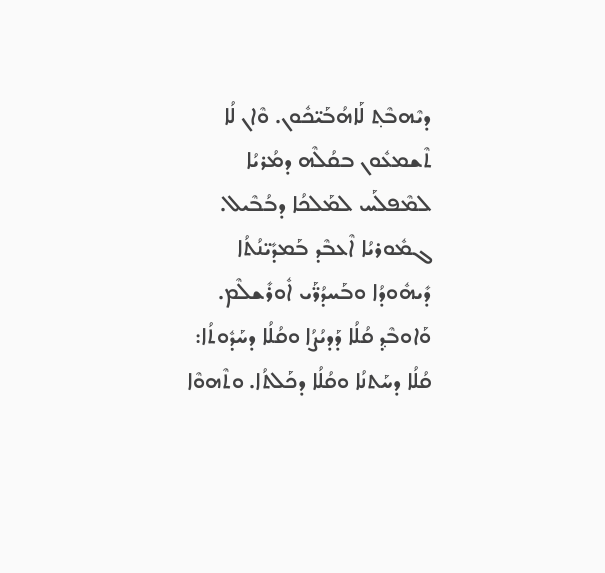ܕܝܶܗܒܶܬ݂ ܠܰܐܗܳܒܰܝ̈ܟܽܘܢ. ܘܶܐܢ ܠܳܐ ܬܶܫܡܥܽܘܢ ܒܩܳܠܶܗ ܕܡܳܪܝܳܐ ܠܡܶܦܠܰܚ ܠܡܰܠܟܳܐ ܕܒܳܒܶܝܠ. ܓܡܽܘܪܝܳܐ ܐܶܥܒܶܕ ܒܰܡܕܺܝ̈ܢܳܬܳܐ ܕܺܝܗܽܘܕܳܐ ܘܒܰܚܕܳܖ̈ܰܝ ܐܽܘܪܺܫܠܶܡ. ܘܰܐܘܒܶܕ݂ ܩܳܠܳܐ ܕܰܕܝܳܨܳܐ ܘܩܳܠܳܐ ܕܚܰܕܽܘܬܳܐ: ܩܳܠܳܐ ܕܚܰܬܢܳܐ ܘܩܳܠܳܐ ܕܟܰܠܬܳܐ. ܘܬܶܗܘܶܐ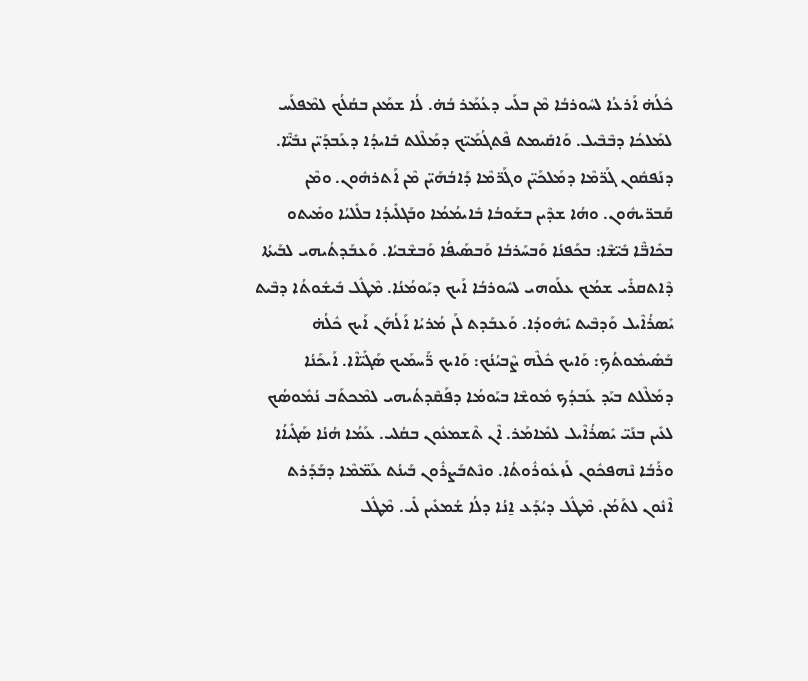ܟܽܠܳܗ̇ ܐܰܪܥܳܐ ܠܚܽܘܪܒܳܐ ܡܶܢ ܒܠܰܝ ܕܥܳܡܰܪ ܒܳܗ̇. ܠܳܐ ܫܡܰܥܢ ܒܩܳܠܳܟ ܠܡܶܦܠܰܚ ܠܡܰܠܟܳܐ ܕܒܶܒܶܝܠ. ܘܰܐܩܺܝܡܬ ܦܶܬܓܳܡܰܝ̈ܟ ܕܡܰܠܶܠܬ ܒܺܐܝܕܳܐ ܕܥܰܒܕܰܝ̈ܢ ܢܒܺܝ̈ܶܐ. ܕܢܰܦܩܽܘܢ ܓܰܪ̈ܡܶܐ ܕܡܰܠܟܰܝ̈ܢ ܘܓܰܪ̈ܡܶܐ ܕܰܐܒܳܗܰܝ̈ܢ ܡܶܢ ܐܰܬܪܗܽܘܢ. ܘܡܶܢ ܩܰܒܪ̈ܝܗܽܘܢ. ܘܗܳܐ ܫܕܶܝܢ ܒܫܰܘܒܳܐ ܒܺܐܝܡܳܡܳܐ ܘܒܰܓܠܺܝܕܳܐ ܒܠܺܠܝܳܐ ܘܡܺܝܬܘ ܒܟܺܐܒ̈ܶܐ ܒܺܝ̈ܫܶܐ: ܒܟܰܦܢܳܐ ܘܰܒܚܰܪܒܳܐ ܘܰܒܣܰܝܦܳܐ ܘܰܒܫܶܒܝܳܐ. ܘܰܥܒܰܕܬܳܝܗܝ ܠܒܰܝܬܳܐ ܕܶܐܬܩܪܺܝ ܫܡܳܟ ܥܠܰܘܗܝ ܠܚܽܘܪܒܳܐ ܐܰܝܟ ܕܝܰܘܡܳܢܳܐ. ܡܶܛܽܠ ܒܺܝܫܽܘܬܳܐ ܕܒܶܝܬ ܝܺܣܪܳܐܶܝܠ ܘܰܕܒܶܝܬ ܝܺܗܽܘܕܳܐ. ܘܰܥܒܰܕܬ ܠܰܢ ܡܳܪܝܳܐ ܐܰܠܳܗܰܢ ܐܰܝܟ ܟܽܠܳܗ̇ ܒܰܣܺܝܡܽܘܬܳܟ݂: ܘܰܐܝܟ ܟܽܠܶܗ ܨܶܒܝܳܢܳܟ: ܘܰܐܝܟ ܖ̈ܰܚܡܰܝܟ ܣܰܓܺܝ̈ܐܶܐ. ܐܰܝܟܰܢܳܐ ܕܡܰܠܶܠܬ ܒܝܰܕ ܥܰܒܕܳܟ ܡܽܘܫܶܐ ܒܝܰܘܡܳܐ ܕܦܰܩܶܕܬܳܝܗܝ ܠܡܶܟܬܰܒ ܢܳܡܽܘܣܳܟ ܠܥܺܝܢ ܒܢܰܝ̈ ܝܺܣܪܳܐܶܝܠ ܠܡܺܐܡܰܪ. ܐܶܢ ܬܶܫܡܥܽܘܢ ܒܩܳܠܝ. ܥܰܡܳܐ ܗܳܢܳܐ ܣܰܓܺܝܐܳܐ ܘܪܰܒܳܐ ܢܶܗܦܟܽܘܢ ܠܰܙܥܽܘܪܽܘܬܳܐ. ܘܢܶܬܒܰܨܪܽܘܢ ܒܰܝܢܳܬ ܥܰܡ̈ܡܶܐ ܕܒܰܕܰܪܬ ܐܶܢܽܘܢ ܠܬܰܡܳܢ. ܡܶܛܽܠ ܕܝܳܕܰܥ ܐ̱ܢܳܐ ܕܠܳܐ ܫܳܡܥܺܝܢ ܠܺܝ. ܡܶܛܽܠ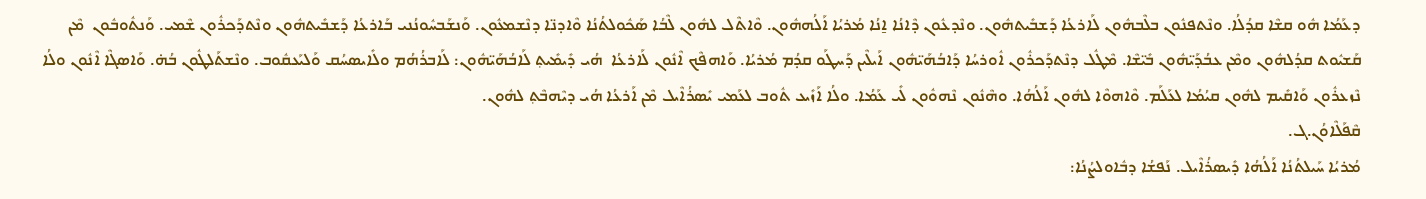ܕܥܰܡܳܐ ܗܽܘ ܩܫܶܐ ܩܕܳܠܳܐ. ܘܢܶܬܦܢܽܘܢ ܒܠܶܒܗܽܘܢ ܠܰܐܪܥܳܐ ܕܰܫܒܺܝܬܗܽܘܢ. ܘܢܶܕܥܽܘܢ ܕܶܐܢܳܐ ܐ̱ܢܳܐ ܡܳܪܝܳܐ ܐܰܠܳܗܗܽܘܢ. ܘܶܐܬܶܠ ܠܗܽܘܢ ܠܶܒܳܐ ܣܰܟܽܘܠܬܳܢܳܐ ܘܶܐܕܢ̈ܐ ܕܢܶܫܡܥܽܘܢ. ܘܰܢܫܰܒܚܽܘܢܳܢܝ ܒܰܐܪܥܳܐ ܕܰܫܒܺܝܬܗܽܘܢ ܘܢܶܬܕܰܟܪܽܘܢ ܫܶܡܝ. ܘܰܢܬܽܘܒܽܘܢ  ܡܶܢ ܩܰܫܝܽܘܬ ܩܕܳܠܗܽܘܢ ܘܡܶܢ ܥܒܳܕܰܝ̈ܗܽܘܢ ܒܺܝ̈ܫܶܐ. ܡܶܛܽܠ ܕܢܶܬܕܰܟܪܽܘܢ ܐܽܘܪܚܳܐ ܕܰܐܒܳܗܰܝ̈ܗܽܘܢ ܐܰܝܠܶܝܢ ܕܰܚܛܰܘ ܩܕܳܡ ܡܳܪܝܳܐ. ܘܰܐܗܦܶܟ ܐܶܢܽܘܢ ܠܰܐܪܥܳܐ  ܗܳܝ ܕܺܝܡܺܝܬ݂ ܠܰܐܒܳܗܰܝ̈ܗܽܘܢ: ܠܰܐܒܪܳܗܳܡ ܘܠܺܐܝܣܚܳܩ ܘܰܠܝܰܥܩܽܘܒ. ܘܢܶܫܬܰܠܛܽܘܢ ܒܳܗ̇. ܘܰܐܣܓܶܐ ܐܶܢܽܘܢ ܘܠܳܐ ܢܶܙܥܪܽܘܢ ܘܰܐܩܺܝܡ ܠܗܽܘܢ ܩܝܳܡܳܐ ܠܥܰܠܰܡ. ܘܶܐܗܘܶܐ ܠܗܽܘܢ ܐܰܠܳܗܳܐ. ܘܗܶܢܽܘܢ ܢܶܗܘܽܘܢ ܠܺܝ ܥܰܡܳܐ. ܘܠܳܐ ܐܰܙܺܝܥ ܬܽܘܒ ܠܥܰܡܝ ܝܺܣܪܳܐܶܝܠ ܡܶܢ ܐܰܪܥܳܐ ܗܳܝ ܕܝܶܗܒܶܬ݂ ܠܗܽܘܢ.
ܩܶܦܰܠܶܐܘܳܢ.ܓ.
ܡܳܪܝܳܐ ܚܰܝܠܬܳܢܳܐ ܐܰܠܳܗܳܐ ܕܺܝܣܪܳܐܶܝܠ. ܢܰܦܫܳܐ ܕܒܽܐܘܠܨܳܢܳܐ: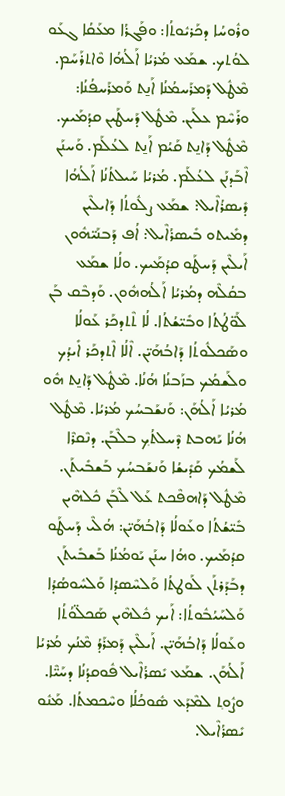ܘܪܽܘܚܳܐ ܕܟܰܪܝܽܘܬܳܐ: ܘܦܰܓܪܳܐ ܡܥܰܩܳܐ ܓܥܰܘ ܠܘܳܬܟ. ܫܡܰܥ ܡܳܪܝܳܐ ܐܰܠܳܗܳܐ ܘܶܐܬܪܰܚܰܡ. ܡܶܛܽܠ ܕܰܡܪܰܚܡܳܢܳܐ ܐܰܢ̱ܬ ܘܰܡܪܰܚܦܳܢܳܐ: ܘܪܰܚܶܡ ܥܠܰܝܢ. ܡܶܛܽܠ ܕܰܚܛܰܝܢ ܩܕܳܡܰܝܟ. ܡܶܛܽܠ ܕܰܐܢ̱ܬ ܩܰܝܳܡ ܐܰܢ̱ܬ ܠܥܳܠܰܡ. ܘܰܚܢܰܢ ܐܶܒܰܕܢܰܢ ܠܥܳܠܰܡ. ܡܳܪܝܳܐ ܚܰܝܠܬܳܢܳܐ ܐܰܠܳܗܳܐ ܕܺܝܣܪܳܐܶܝܠ: ܫܡܰܥ ܨܠܽܘܬܳܐ ܕܰܐܝܠܶܝܢ ܕܡܺܝܬܘ ܒܺܝܣܪܳܐܶܝܠ: ܐܳܦ ܕܰܒܢܰܝ̈ܗܽܘܢ ܐܰܝܠܶܝܢ ܕܰܚܛܰܘ ܩܕܳܡܰܝܟ. ܘܠܳܐ ܫܡܰܥ ܒܩܳܠܶܗ ܕܡܳܪܝܳܐ ܐܰܠܳܗܗܽܘܢ. ܘܰܕܒܶܩ ܒܰܢ ܠܰܘ̈ܛܳܬܳܐ ܘܒܺܝ̈ܫܳܬܳܐ. ܠܳܐ ܬܶܬܕܟܰܪ ܥܰܘܠܳܐ ܘܣܰܟܠܽܘܬܳܐ ܕܰܐܒܳܗܰܝ̈ܢ. ܐܶܠܳܐ ܐܶܬܕܟܰܪ ܐܺܝܕܳܟ ܘܠܰܫܡܳܟ ܒܙܰܒܢܳܐ ܗܳܢܳܐ. ܡܶܛܽܠ ܕܰܐܢ̱ܬ ܗܽܘ ܡܳܪܝܳܐ ܐܰܠܳܗܰܢ: ܘܰܢܫܰܒܚܳܟ ܡܳܪܝܳܐ. ܡܶܛܽܠ ܗܳܢܳܐ ܝܰܗܒܬ ܕܶܚܠܬܳܟ݂ ܒܠܶܒܰܢ. ܕܢܶܩܪܶܐ ܠܰܫܡܳܟ ܩܰܕܺܝܫܳܐ ܘܰܢܫܰܒܚܳܟ ܒܰܫܒܺܝܬܰܢ. ܡܶܛܽܠ ܕܰܐܗܦܶܟܬ ܥܰܠ ܠܶܒܰܢ ܟܽܠܗܶܝܢ ܒܺܝ̈ܫܳܬܳܐ ܘܥܰܘܠܳܐ ܕܰܐܒܳܗܰܝ̈ܢ: ܗܳܠܶܝ ܕܰܚܛܰܘ ܩܕܳܡܰܝܟ. ܘܗܳܐ ܚܢܰܢ ܝܰܘܡܳܢܳܐ ܒܰܫܒܺܝܬܰܢ ܕܒܰܕܰܪܬܰܢ ܠܰܘܛܬܳܐ ܘܰܠܚܶܣܕܳܐ ܘܰܠܚܽܘܣܳܕܳܐ ܘܰܠܚܰܝܳܒܽܘܬܳܐ: ܐܰܝܟ ܟܽܠܗܶܝܢ ܣܰܟܠ̈ܘܳܬܳܐ ܘܥܰܘܠܳܐ ܕܰܐܒܳܗܰܝ̈ܢ. ܐܰܝܠܶܝܢ ܕܰܡܪܰܕܳ ܡܶܢܳܟ ܡܳܪܝܳܐ ܐܰܠܳܗܰܢ. ܫܡܰܥ ܝܺܣܪܳܐܶܝܠ ܦܽܘܩܕܳܢܳܐ ܕܚܰܝ̈ܶܐ. ܘܨܽܘܬ݂ ܠܡܶܕܰܥ ܣܽܘܟܳܠܳܐ ܘܚܶܟܡܬܳܐ. ܡܰܢܽܘ ܝܺܣܪܳܐܶܝܠ.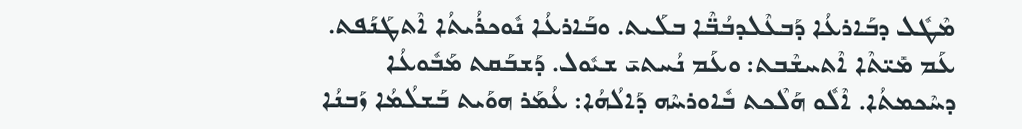ܡܶܛܽܠ ܕܒܰܐܪܥܳܐ ܕܰܒܥܶܠܕܒܳܒ̈ܶܐ ܒܠܰܝܬ. ܘܒܰܐܪܥܳܐ ܢܽܘܟܪܳܝܬܳܐ ܐܶܬܛܰܢܰܦܬ. ܥܰܡ ܡܺܝ̈ܬܶܐ ܐܶܬܚܫܶܒܬ: ܘܥܰܡ ܢܳܚܬܝ̄ ܫܝܽܘܠ. ܕܰܫܒܰܩܬ ܡܰܒܽܘܥܳܐ ܕܚܶܟܡܬܳܐ. ܐܶܠܽܘ ܗܰܠܶܟܬ ܒܽܐܘܪܚܶܗ ܕܰܐܠܳܗܳܐ: ܥܳܡܰܪ ܗܘܰܝܬ ܒܰܫܠܳܡܳܐ ܙܰܒܢܳܐ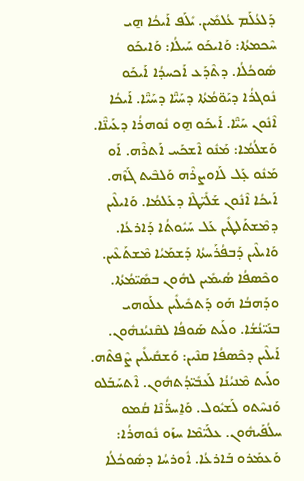ܕܰܠܥܳܠܰܡ ܥܳܠܡܺܝܢ. ܝܺܠܰܦ ܐܰܝܟܳܐ ܗ̱ܝ ܚܶܟܡܬܳܐ: ܘܰܐܝܟܰܘ ܚܰܝܠܳܐ: ܘܰܐܝܟܰܘ ܣܽܘܟܳܠܳܐ. ܕܬܶܕܰܥ ܐܰܟܚܕܳܐ ܐܰܝܟܰܘ ܢܽܘܓܪܳܐ ܕܝܰܘ̈ܡܳܬܳܐ ܕܚܰܝ̈ܶܐ ܕܚܰܝ̈ܶܐ. ܐܰܝܟܳܐ ܐܶܢܽܘܢ ܚܰܝ̈ܶܐ. ܐܰܝܟܰܘ ܗ̱ܘ ܢܽܘܗܪܳܐ ܕܥܰܝܢ̈ܶܐ. ܘܰܫܠܳܡܳܐ: ܡܰܢܽܘ ܐܶܫܟܰܚ ܐܰܬܪܶܗ. ܐܰܘ ܡܰܢܽܘ ܥ̣ܰܠ ܠܰܐܘܨܪܶܗ ܘܰܠܒܶܝܬ ܓܰܙܶܗ. ܐܰܝܟܳܐ ܐܶܢܽܘܢ ܫܰܠܺܝ̈ܛܶܐ ܕܥܰܠܡܳܐ. ܘܰܐܝܠܶܝܢ ܕܡܶܫܬܰܠܛܺܝܢ ܥܰܠ ܚܰܝܽܘܬܳܐ ܕܰܐܪܥܳܐ. ܘܰܐܝܠܶܝܢ ܕܰܒܦܳܪܰܚܬܳܐ ܕܰܫܡܰܝܳܐ ܡܶܫܬܰܥܶܝܢ. ܘܟܶܣܦܳܐ ܣܳܝܡܺܝܢ ܠܗܽܘܢ ܒܣܺܝ̈ܡܳܬܳܐ. ܘܕܰܗܒܳܐ ܗܰܘ ܕܰܬܟܺܝܠܺܝܢ ܥܠܰܘܗܝ ܒܢܰܝ̈ܢܳܫܳܐ. ܘܠܰܝܬ ܣܰܘܦܳܐ ܠܩܶܢܝܳܢܗܽܘܢ. ܐܰܝܠܶܝܢ ܕܟܶܣܦܳܐ ܩܢܶܝܢ: ܘܰܫܩܺܝܠܺܝܢ ܨܶܦܬܶܗ. ܘܠܰܝܬ ܡܶܢܝܳܢܳܐ ܠܰܥܒܺܝ̈ܕܳܬܗܽܘܢ. ܐܶܬܚܰܒܰܠܘ ܘܰܢܚܶܬܘ ܠܰܫܝܽܘܠ. ܘܰܐ̱ܚܪ̈ܳܢܶܐ ܩܳܡܘ ܚܠܳܦܰܝܗܽܘܢ. ܥܠܰܝ̈ܡܶܐ ܚܙܰܘ ܢܽܘܗܪܳܐ: ܘܰܥܡܰܪܘ ܒܰܐܪܥܳܐ. ܐܽܘܪܚܳܐ ܕܣܽܘܟܳܠܳܐ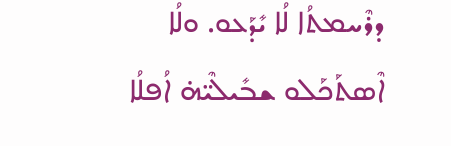ܕܪܶܚܡܬܳܐ ܠܳܐ ܝܺܕܰܥܘ. ܘܠܳܐ ܐܶܣܬܰܟܰܠܘ ܫܒܺܝܠܶܝ̈ܗ̇ ܐܳܦܠܳܐ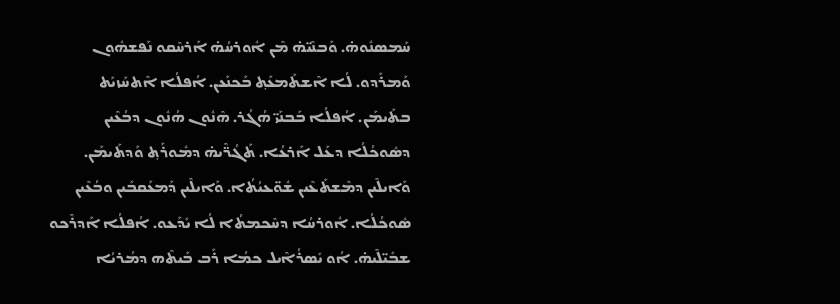ܚܰܡܣܢܽܘܗ̇. ܘܰܒܢܶܝ̈ܗ̇ ܡܶܢ ܐܽܘܪܚܳܗ̇ ܐܰܪܚܶܩܘ ܢܰܦܫܗܽܘܢ ܘܰܡܪܰܕܘ. ܠܳܐ ܐܶܫܬܰܡܥܰܬ݂ ܒܰܟܢܰܥܢ. ܐܳܦܠܳܐ ܐܶܬܚܰܙܝܰܬ ܒܬܰܝܡܰܢ. ܐܳܦܠܳܐ ܒܰܒܢܰܝ̈ ܗܳܓܳܪ. ܗܶܢܽܘܢ ܗܳܢܽܘܢ ܕܒܳܥܶܝܢ ܕܣܽܘܟܳܠܳܐ ܕܥܰܠ ܐܰܪܥܳܐ. ܬܰܓܳܪ̈ܶܝܗ̇ ܕܡܽܘܪܰܬ݂ ܘܰܕܬܰܝܡܰܢ. ܘܰܐܝܠܶܝܢ ܕܡܶܫܬܰܥܶܝܢ ܫܽܘ̈ܥܝܳܬܳܐ. ܘܰܐܝܠܶܝܢ ܕܰܡܥܰܩܒܺܝܢ ܘܒܳܥܶܝܢ ܣܽܘܟܳܠܳܐ. ܐܽܘܪܚܳܐ ܕܚܶܟܡܬܳܐ ܠܳܐ ܝܺܕܰܥܘ. ܐܳܦܠܳܐ ܐܰܕܪܶܟܘ ܫܒܺܝ̈ܠܶܝܗ̇. ܐܳܘ ܝܺܣܪܳܐܶܝܠ ܟܡܳܐ ܪܰܒ ܒܰܝܬܶܗ ܕܡܳܪܝܳܐ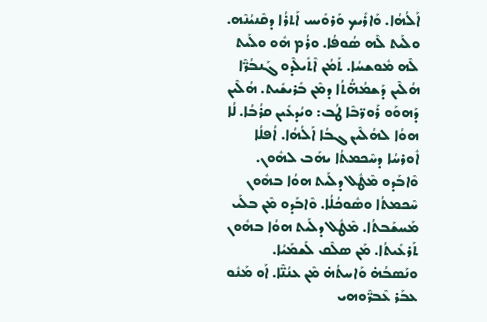ܐܰܠܳܗܳܐ. ܘܰܐܪܺܝܟ ܘܰܪܘܺܝܚ ܐܰܬܪܳܐ ܕܩܶܢܝܳܢܶܗ. ܘܠܰܝܬ ܠܶܗ ܣܳܘܦܳܐ. ܘܪܳܡ ܗܽܘ ܘܠܰܝܬ ܠܶܗ ܡܽܘܫܚܳܐ. ܬܰܡܳܢ ܐܶܬܺܝܠܶܕܘ ܓܰܢܒܳܖ̈ܶܐ ܗܳܠܶܝܢ ܕܰܫܡܳܗ̈ܳܬܳܐ ܕܡܶܢ ܒܺܪܝܫܺܝܬ. ܗܳܠܶܝܢ ܕܰܗܘܰܘ ܪܰܘܪ̈ܒܶܐ ܛܳܒ: ܘܝܳܕܥܺܝܢ ܩܪܳܒܳܐ. ܠܳܐ ܗܘܳܐ ܠܗܳܠܶܝܢ ܓܒܳܐ ܐܰܠܳܗܳܐ. ܐܳܦܠܳܐ ܐܽܘܪܚܳܐ ܕܚܶܟܡܬܳܐ ܝܗܰܒ ܠܗܽܘܢ. ܘܶܐܒܰܕܘ ܡܶܛܽܠ ܕܠܰܝܬ ܗܘܳܐ ܒܗܽܘܢ ܚܶܟܡܬܳܐ ܘܣܽܘܟܳܠܳܐ. ܘܶܐܒܰܕܘ ܡܶܢ ܒܠܰܝ ܡܰܚܫܰܒܬܳܐ. ܡܶܛܽܠ ܕܠܰܝܬ ܗܘܳܐ ܒܗܽܘܢ ܬܰܪܥܺܝܬܳܐ. ܡܰܢ ܣܠܶܩ ܠܰܫܡܰܝܳܐ. ܘܢܰܣܒܳܗ̇ ܘܰܐܚܬܳܗ̇ ܡܶܢ ܥܢܳܢ̈ܶܐ. ܐܰܘ ܡܰܢܽܘ ܥܒܰܪ ܥܶܒܪ̈ܶܘܗܝ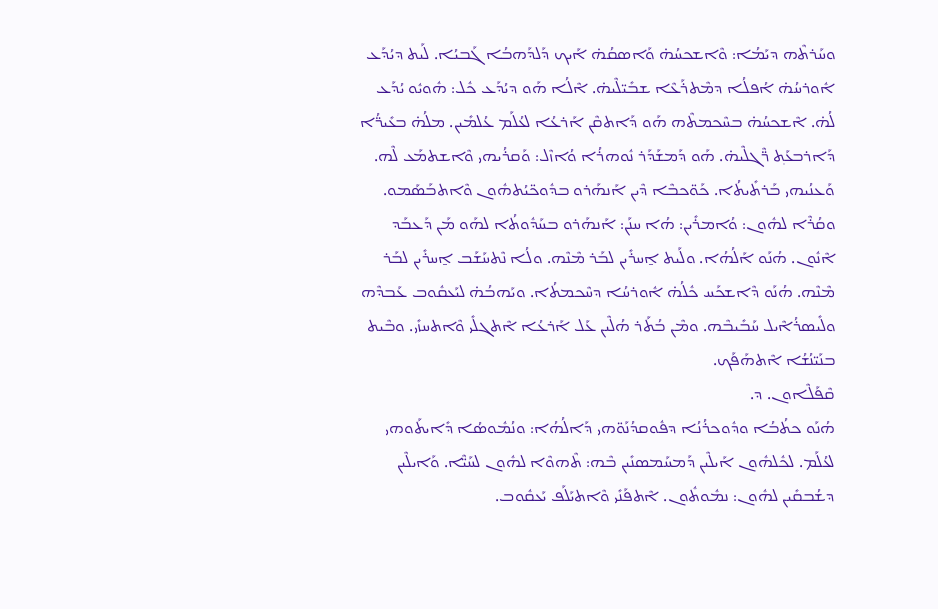ܘܚܰܪܬܶܗ ܕܝܰܡܳܐ: ܘܶܐܫܟܚܳܗ̇ ܘܰܐܣܩܳܗ̇ ܐܰܝܟ ܕܰܠܕܰܗܒܳܐ ܓܰܒܝܳܐ. ܠܰܝܬ ܕܝܳܕܰܥ ܐܽܘܪܚܳܗ̇ ܐܳܦܠܳܐ ܕܡܶܬܪܰܥܶܐ ܫܒܺܝ̈ܠܶܝܗ̇. ܐܶܠܳܐ ܗܰܘ ܕܝܳܕܰܥ ܟܽܠ: ܗܽܘܝܽܘ ܝܳܕܰܥ ܠܳܗ̇. ܐܶܫܟܚܳܗ̇ ܒܚܶܟܡܬܶܗ ܗܰܘ ܕܰܐܬܩܶܢ ܐܰܪܥܳܐ ܠܥܳܠܰܡ ܥܳܠܡܺܝܢ. ܡܠܳܗ̇ ܒܥܺܝܪ̈ܳܐ ܕܰܐܪܒܥܰܬ݂ ܪ̈ܶܓܠܶܝܗ̇. ܗܰܘ ܕܰܡܫܰܕܰܪ ܢܽܘܗܪܳܐ ܘܳܐܙܶܠ: ܘܰܩܪܳܝܗܝ ܘܶܐܫܬܡܰܥ ܠܶܗ. ܘܰܥܢܳܝܗܝ ܒܰܪܬܺܝܬܳܐ. ܟܰܘ̈ܟܒܶܐ ܕܶܝܢ ܐܰܢܗܰܪܘ ܒܕܽܘܟ̈ܝܳܬܗܽܘܢ ܘܶܐܬܒܰܣܰܡܘ. ܘܩܳܪܶܐ ܠܗܽܘܢ: ܘܳܐܡܪܺܝܢ: ܗܳܐ ܚܢܰܢ: ܐܰܢܗܰܪܘ ܒܚܰܕܽܘܬܳܐ ܠܗܰܘ ܡܰܢ ܕܰܥܒܰܕ ܐܶܢܽܘܢ. ܗܳܢܰܘ ܐܰܠܳܗܳܐ. ܘܠܰܝܬ ܐ̱ܚܪܺܝܢ ܠܒܰܪ ܡܶܢܶܗ. ܘܠܳܐ ܢܶܬܚܰܫܰܒ ܐ̱ܚܪܺܝܢ ܠܒܰܪ ܡܶܢܶܗ. ܗܳܢܰܘ ܕܶܐܫܟܰܚ ܟܽܠܳܗ̇ ܐܽܘܪܚܳܐ ܕܚܶܟܡܬܳܐ. ܘܝܰܗܒܳܗ̇ ܠܝܰܥܩܽܘܒ ܥܰܒܕܶܗ ܘܠܺܝܣܪܳܐܶܝܠ ܚܰܒܺܝܒܶܗ. ܘܡܶܢ ܒܳܬܰܪ ܗܳܠܶܝܢ ܥܰܠ ܐܰܪܥܳܐ ܐܶܬܓܠܺܝ ܘܶܐܬܚܙܺܝ. ܘܒܶܝܬ ܒܢܰܝ̈ܢܳܫܳܐ ܐܶܬܗܰܦܰܟ.
ܩܶܦܰܠܶܐܘܢ. ܕ.
ܗܳܢܰܘ ܟܬܳܒܳܐ ܘܕܽܘܟܪܳܢܳܐ ܕܦܽܘܩܕܳܢܰܘ̈ܗܝ ܕܰܐܠܳܗܳܐ: ܘܢܳܡܽܘܣܳܐ ܕܺܐܝܬܰܘܗܝ ܠܥܳܠܰܡ. ܠܟܽܠܗܽܘܢ ܐܰܝܠܶܝܢ ܕܰܡܚܰܡܣܢܺܝܢ ܒܶܗ: ܬܶܗܘܶܐ ܠܗܽܘܢ ܠܚܰܝ̈ܶܐ. ܘܰܐܝܠܶܝܢ ܕܫܳܒܩܺܝܢ ܠܗܽܘܢ: ܢܡܽܘܬܽܘܢ. ܐܶܬܦܰܢܺܝ ܘܶܐܬܝܰܠܰܦ ܝܰܥܩܽܘܒ.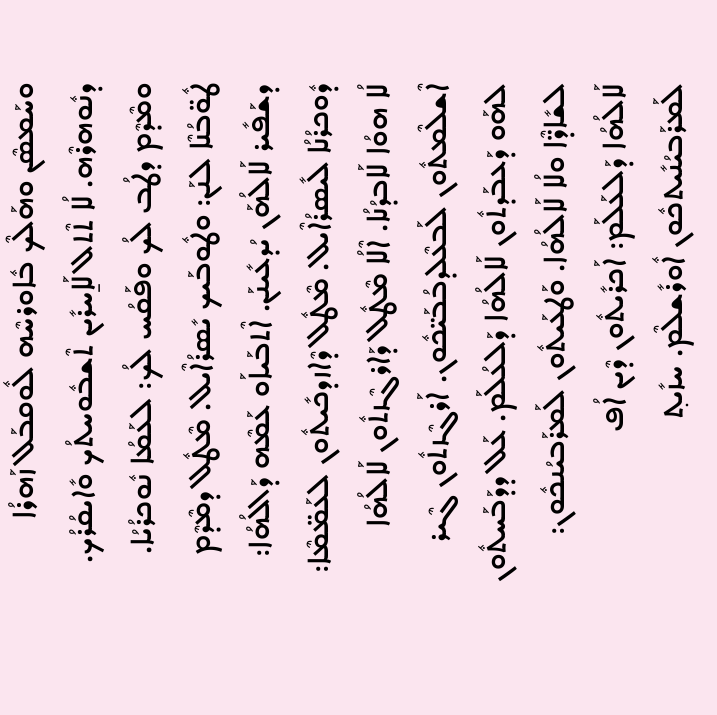ܘܚܰܡܣܶܢ ܘܗܰܠܶܟ ܒܽܐܘܪܚܶܗ ܠܽܘܩܒܰܠ ܙܰܗܪܳܐ ܕܢܽܘܗܪܶܗ. ܠܳܐ ܬܶܬܠ ܠܰܐ̱ܚܪܺܝܢ ܬܶܫܒܽܘܚܬܳܟ ܘܺܐܝܩܳܪܳܟ. ܘܡܶܕܶܡ ܕܛܳܒ ܠܳܟ ܘܦܰܩܳܚ ܠܳܟ: ܠܥܰܡܳܐ ܢܽܘܟܪܳܝܳܐ. ܛܽܘ̈ܒܳܢܶܐ ܠܢܰܢ: ܘܛܽܘܒܰܝܟ ܝܺܣܪܳܐܶܝܠ. ܡܶܛܽܠ ܕܡܶܕܶܡ ܕܫܰܦܺܝܪ ܠܰܐܠܳܗܰܢ ܝܳܕܥܺܝܢܰܢ. ܐܶܬܒܰܝܐܰܘ ܥܰܡܶܗ ܕܰܐܠܳܗܳܐ: ܕܽܘܟܪܳܢܳܐ ܠܺܝܣܪܳܐܶܝܠ. ܡܶܛܽܠ ܕܶܐܙܕܟܺܝܬܽܘܢ ܠܥܰܡ̈ܡܶܐ: ܠܳܐ ܗܘܳܐ ܠܰܐܒܕܳܢܳܐ. ܐܶܠܳܐ ܡܶܛܽܠ ܕܰܐܪܓܶܙܬܽܘܢ ܠܰܐܠܳܗܳܐ ܐܶܫܠܶܡܬܽܘܢ ܠܰܒܥܶܠܕܒܳܒܰܝ̈ܟܽܘܢ. ܐܰܪܓܶܙܬܽܘܢ ܓܶܝܪ ܠܗܰܘ ܕܰܥܒܰܕܬܽܘܢ ܠܰܐܠܳܗܳܐ ܕܰܠܥܳܠܰܡ. ܥܰܠ ܕܕܰܒܰܚܬܽܘܢ ܠܫܺܐܕ̈ܶܐ ܘܠܳܐ ܠܰܐܠܳܗܳܐ. ܘܰܛܥܰܝܬܽܘܢ ܠܰܡܪܰܒܝܳܢܟܽܘܢ: ܠܰܐܠܳܗܳܐ ܕܰܠܥܰܠܰܡ: ܐܰܟܪܺܝܬܽܘܢ ܕܶܝܢ ܐܳܦ ܠܰܡܪܰܒܝܳܢܺܝܬܟܽܘܢ ܐܽܘܪܺܫܠܶܡ. ܚܙܺܝܬ݂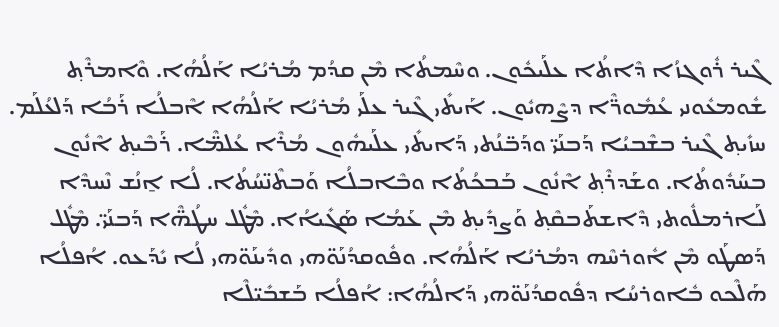ܓܶܝܪ ܪܽܘܓܙܳܐ ܕܶܐܬܳܐ ܥܠܰܝܟܽܘܢ. ܘܚܶܡܬܳܐ ܡܶܢ ܩܕܳܡ ܡܳܪܝܳܐ ܐܰܠܳܗܳܐ. ܘܶܐܡܪܶܬ݂ ܫܽܘܡܥܽܘܢܝ ܥܳܡܽܘܖ̈ܶܐ ܕܨܶܗܝܽܘܢ. ܐܰܝܬܺܝ ܓܶܝܪ ܥܠܰܝ ܡܳܪܝܳܐ ܐܰܠܳܗܳܐ ܐܶܒܠܳܐ ܪܰܒܳܐ ܕܰܠܥܳܠܰܡ. ܚܙܺܝܬ݂ ܓܶܝܪ ܒܫܶܒܝܳܐ ܕܰܒܢܰܝ̈ ܘܕܰܒ̈ܢܳܬܝ ܕܰܐܝܬܺܝ ܥܠܰܝܗܽܘܢ ܡܳܪܶܐ ܥܳܠܡ̈ܶܐ. ܪܰܒܶܝܬ݂ ܐܶܢܽܘܢ ܒܚܰܕܽܘܬܳܐ. ܘܫܰܕܪܶܬ݂ ܐܶܢܽܘܢ ܒܰܒܟܳܬܳܐ ܘܒܶܐܒܠܳܐ ܘܰܒܬܶܢ̈ܚܳܬܳܐ. ܠܳܐ ܐ̱ܢܳܫ ܢܶܚܕܶܐ ܠܰܐܪܡܠܽܘܬܝ ܕܶܐܫܬܰܒܩܶܬ݂ ܘܰܨܕܺܝܬ݂ ܡܶܢ ܥܰܡܳܐ ܣܰܓܺܝܐܳܐ. ܡܶܛܽܠ ܚܛܳܗ̈ܶܐ ܕܰܒܢܰܝ̈. ܡܶܛܽܠ ܕܰܣܛܰܘ ܡܶܢ ܐܽܘܪܚܶܗ ܕܡܳܪܝܳܐ ܐܰܠܳܗܳܐ. ܘܦܽܘܩܕܳܢܰܘ̈ܗܝ ܘܕܺܝܢܰܘ̈ܗܝ ܠܳܐ ܝܺܕܰܥܘ. ܐܳܦܠܳܐ ܗܰܠܶܟܘ ܒܽܐܘܪܚܳܐ ܕܦܽܘܩܕܳܢܰܘ̈ܗܝ ܕܰܐܠܳܗܳܐ: ܐܳܦܠܳܐ ܒܰܫܒܺܝ̈ܠܶܐ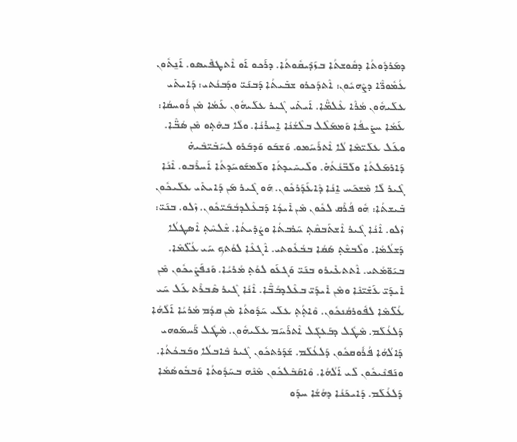ܕܡܰܪܕܽܘܬܳܐ ܕܩܽܘܫܬܳܐ ܒܙܰܕܺܝܩܽܘܬܳܐ. ܕܪܰܟܘ ܐܰܘ ܐܶܬܛܦܺܝܣܘ. ܐܰܢ̱ܬܽܘܢ ܥܳܡܽܘܖ̈ܶܐ ܕܨܶܗܝܽܘܢ: ܐܶܬܕܰܟܪܘ ܫܒܺܝܬܳܐ ܕܰܒܢܰܝ̈ ܘܕܰܒܢܳܬܝ: ܕܰܐܝܬܺܝ ܥܠܰܝܗܽܘܢ ܡܳܪܶܐ ܥܶܠܡ̈ܶܐ. ܐܰܝܬܺܝ ܓܶܝܪ ܥܠܰܝܗܽܘܢ ܥܰܡܳܐ ܡܶܢ ܪܽܘܚܩܳܐ: ܥܰܡܳܐ ܚܨܺܝܦܳܐ ܘܰܡܡܰܠܶܠ ܒܠܶܫܳܢܳܐ ܐ̱ܚܪܺܢܳܐ. ܘܠܳܐ ܒܗܶܬ݂ܘ ܡܶܢ ܣܳܒ̈ܶܐ. ܘܥܰܠ ܥܠܰܝ̈ܡܶܐ ܠܳܐ ܐܶܬܪܰܚܰܡܘ. ܘܰܫܒܰܘ ܘܰܕܒܰܪܘ ܠܚܰܒܺܝ̈ܒܶܝܗ̇ ܕܰܐܪܡܰܠܬܳܐ ܘܠܰܒ̈ܢܳܬܳܗ̇. ܘܠܺܝܚܺܝܕܬܳܐ ܘܠܰܡܫܰܘܚܰܕܬܳܐ ܐܰܚܪܶܒܘ. ܐܶܢܳܐ ܓܶܝܪ ܠܳܐ ܡܶܫܟܰܚ ܐ̱ܢܳܐ ܕܶܐܥܰܕܰܪܟܽܘܢ. ܗܰܘ ܓܶܝܪ ܡܰܢ ܕܰܐܝܬܺܝ ܥܠܰܝܟܽܘܢ ܒܺܝܫܬܳܐ: ܗܽܘ ܦܳܪܶܩ ܠܟܽܘܢ ܡܶܢ ܐܺܝܕܳܐ ܕܰܒܥܶܠܕܒܳܒܰܝ̈ܟܽܘܢ. ܙܶܠܘ. ܒܢܰܝ̈: ܙܶܠܘ. ܐܶܢܳܐ ܓܶܝܪ ܐܶܫܬܰܒܩܶܬ݂ ܚܰܪܒܬܳܐ ܘܨܳܕܺܝܬܳܐ. ܫܶܠܚܶܬ݂ ܐܶܣܛܠܳܐ ܕܰܫܠܳܡܳܐ. ܘܠܶܒܫܶܬ݂ ܣܰܩܳܐ ܒܒܳܥܽܘܬܝ. ܐܶܓܥܶܐ ܠܘܳܬܟ ܚܰܝ ܥܳܠ̈ܡܶܐ. ܒܝܰܘ̈ܡܳܬܝ. ܐܶܬܬܥܺܝܪܘ ܒܢܰܝ̈ ܘܰܓܥܰܘ ܠܘܳܬ݂ ܡܳܪܝܳܐ. ܘܰܢܦܰܨܶܝܟܽܘܢ ܡܶܢ ܐܺܝܕܰܝ̈ ܥܰܫܺܝ̈ܢܶܐ ܘܡܶܢ ܐܺܝܕܰܝ̈ ܒܥܶܠܕܒܳܒ̈ܶܐ. ܐܶܢܳܐ ܓܶܝܪ ܣܶܒܪܶܬ ܥܰܠ ܚܰܝ ܥܳܠ̈ܡܶܐ ܠܦܽܘܪܩܳܢܟܽܘܢ. ܘܶܐܬ݂ܳܬ݂ ܥܠܰܝ ܚܰܕܽܘܬܳܐ ܡܶܢ ܩܕܳܡ ܡܳܪܝܳܐ ܐܰܠܳܗܳܐ ܕܰܠܥܳܠܰܡ. ܡܶܛܽܠ ܕܒܰܥܓܰܠ ܐܶܬܪܰܚܰܡ ܥܠܰܝܗܽܘܢ. ܡܶܛܽܠ ܖ̈ܰܚܡܰܘܗܝ ܕܰܐܠܳܗܳܐ ܦܳܪܽܘܩܟܽܘܢ ܕܰܠܥܳܠܰܡ. ܫܰܕܰܪܬܟܽܘܢ ܓܶܝܪ ܒܶܐܒܠܳܐ ܘܒܰܒܟܳܬܳܐ. ܘܢܰܦܢܶܝܟܽܘܢ ܠܺܝ ܐܰܠܳܗܳܐ. ܘܶܐܩܰܒܶܠܟܽܘܢ ܡܶܢܶܗ ܒܚܰܕܽܘܬܳܐ ܘܰܒܒܽܘܣܳܡܳܐ ܕܰܠܥܳܠܰܡ. ܕܰܐܝܟܰܢܳܐ ܕܗܳܫܳܐ ܚܕܰܘ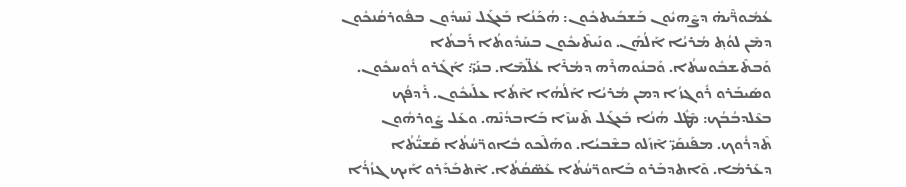ܥܳܡܽܘܪ̈ܶܝܗ̇ ܕܨܶܗܝܽܘܢ ܒܰܫܒܺܝܬܟܽܘܢ: ܗܳܟܰܢܳܐ ܒܰܥܓܰܠ ܢܶܚܕܽܘܢ ܒܦܽܘܪܩܳܢܟܽܘܢ ܕܡܶܢ ܠܘܳܬ݂ ܡܳܪܝܳܐ ܐܰܠܳܗܰܢ. ܘܢܰܝܬܶܝܟܽܘܢ ܒܚܰܕܽܘܬܳܐ ܪܰܒܬܳܐ ܘܰܒܬܶܫܒܽܘܚܬܳܐ. ܘܰܒܢܽܘܗܪܶܗ ܕܡܳܪܶܐ ܥܳܠ̈ܡܶܐ. ܒܢܰܝ̈: ܐܰܓܰܪܘ ܪܽܘܚܟܽܘܢ. ܘܣܰܝܒܰܪܘ ܪܽܘܓܙܳܐ ܕܡܢ ܡܳܪܝܳܐ ܐܰܠܳܗܳܐ ܐܶܬܳܐ ܥܠܰܝܟܽܘܢ. ܪܰܕܦܳܟ ܒܥܶܠܕܒܳܒܳܟ: ܡܶܛܽܠ ܗܳܢܳܐ ܒܰܥܓܰܠ ܬܶܚܙܶܐ ܒܰܐܒܕܳܢܶܗ. ܘܥܰܠ ܨܰܘܪܗܽܘܢ ܬܶܕܪܽܘܟ. ܡܦܰܢܩܰܝ̈ ܐܶܙܰܠܘ ܒܫܶܒܝܳܐ. ܘܗܰܠܶܟܘ ܒܽܐܘܪ̈ܚܳܬܳܐ ܩܰܫܝ̈ܳܬܳܐ ܕܥܰܪܡܳܐ. ܘܶܐܬܕܒܰܪܘ ܒܰܐܘܪ̈ܚܳܬܳܐ ܥܰܣ̈ܩܳܬܳܐ. ܐܶܬܒܰܕܰܪܘ ܐܰܝܟ ܓܙܳܪܳܐ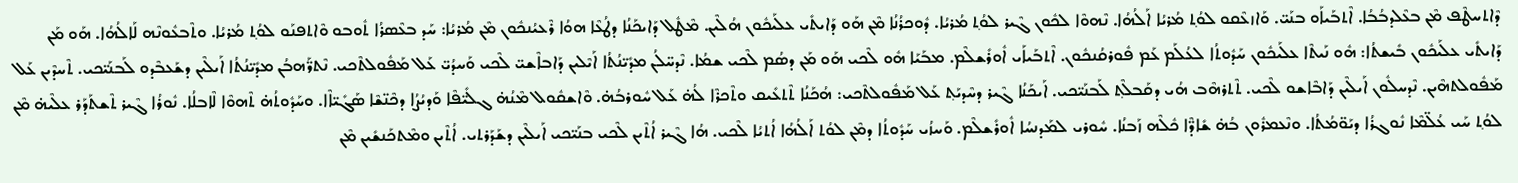ܕܶܐܬܚܛܶܦ ܡܶܢ ܒܥܶܠܕܒܳܒܳܐ. ܐܶܬܒܰܝܐܰܘ ܒܢܰܝ̈. ܘܰܐܙܥܶܩܘ ܠܘܳܬ݂ ܡܳܪܝܳܐ ܐܰܠܳܗܳܐ. ܢܶܗܘܶܐ ܠܟܽܘܢ ܓܶܝܪ ܠܘܳܬ݂ ܡܳܪܝܳܐ. ܕܽܘܟܪܳܢܳܐ ܡܶܢ ܗܰܘ ܕܰܐܝܬܺܝ ܥܠܰܝܟܽܘܢ ܗܳܠܶܝܢ. ܡܶܛܽܠ ܕܰܐܝܟܰܢܳܐ ܕܛܳܥܶܐ ܗܘܳܐ ܪܶܥܝܳܢܟܽܘܢ ܡܶܢ ܡܳܪܝܳܐ: ܚܰܕ ܒܥܶܣܪܳܐ ܬܽܘܒܘ ܘܶܐܬܦܢܰܘ ܠܘܳܬ݂ ܡܳܪܝܳܐ. ܘܬܶܒܥܽܘܢܶܗ ܠܰܐܠܳܗܳܐ. ܗܰܘ ܡܰܢ ܕܰܐܝܬܺܝ ܥܠܰܝܟܽܘܢ ܒܺܝܫܬܳܐ: ܗܽܘ ܢܰܝܬܶܐ ܥܠܰܝܟܽܘܢ ܚܰܕܽܘܬܳܐ ܠܥܳܠܰܡ ܥܰܡ ܦܽܘܪܩܳܢܟܽܘܢ. ܐܶܬܒܰܝܐܰܝ ܐܽܘܪܺܫܠܶܡ. ܡܒܰܝܰܐ ܗܽܘ ܠܶܟܝ ܗܰܘ ܡܰܢ ܕܣܳܡ ܠܶܟܝ ܫܡܳܐ. ܢܶܕܚ̈ܠܳܢ ܡܕܺܝ̈ܢܳܬܳܐ ܐܰܝܶܠܝܢ ܕܰܐܒܐܶܫܝ̈ ܠܶܟܝ ܘܰܚܕܳܝ̈ ܥܰܠ ܡܰܦܽܘܠܬܶܟܝ. ܢܶܬܖ̈ܰܗܒܳܢ ܡܕܺܝ̈ܢܳܬܳܐ ܐܰܝܠܶܝܢ ܕܫܰܥܒܶܕܘ ܠܰܒܢܰܝ̈ܟܝ. ܬܶܚܕܶܝܢ ܥܰܠ ܡܰܦܽܘܠܬܗܶܝܢ. ܢܶܕܚܠܽܘܢ ܐܰܝܠܶܝܢ ܕܰܐܒܶܐܫܘ ܠܶܟܝ. ܬܶܬܪܗܶܒ ܗܳܝ ܕܩܰܒܠܶܬ݂ ܠܰܒܢܰܝ̈ܟܝ. ܐܰܝܟܰܢܳܐ ܓܶܝܪ ܕܚܶܕܝܰܬ݂ ܥܰܠ ܡܰܦܽܘܠܬܶܟܝ: ܗܳܟܰܢܳܐ ܬܶܬܥܺܝܩ ܘܬܶܟܪܶܐ ܠܳܗ̇ ܥܰܠ ܚܽܘܪܒܳܗ̇. ܘܶܐܫܩܽܘܠ ܡܶܢܳܗ̇ ܓܠܺܝ̈ܦܶܐ ܘܰܕܝܳܨܳܐ ܕܟܶܢ̈ܫܶܐ ܣܰܓܺܝ̈ܐܶܐ. ܘܚܰܕܽܘܬܳܗ̇ ܬܶܗܘܶܐ ܠܶܐܒܠܳܐ. ܢܽܘܪܳܐ ܓܶܝܪ ܬܶܫܬܰܕܰܪ ܥܠܶܝܗ̇ ܡܶܢ ܠܘܳܬ݂ ܚܰܝ ܥܳܠ̈ܡܶܐ ܢܽܘܓܪܳܐ ܕܝܰܘ̈ܡܳܬܳܐ. ܘܢܶܥܡܪܽܘܢ ܒܳܗ̇ ܫܺܐܕ̈ܶܐ ܟܽܠܶܗ ܙܰܒܢܳܐ. ܚܽܘܪܝ ܠܡܰܕܢܚܳܐ ܐܽܘܪܺܫܠܶܡ. ܘܰܚܙܳܝ ܚܰܕܽܘܬܳܐ ܕܡܶܢ ܠܘܳܬ ܐܰܠܳܗܳܐ ܐܳܬܝܳܐ ܠܶܟܝ. ܗܳܐ ܓܶܝܪ ܐܳܬܶܝܢ ܠܶܟܝ ܒܢܰܝ̈ܟܝ ܐܰܝܠܶܝܢ ܕܫܰܕܰܪܬܝ. ܐܳܬܶܝܢ ܘܡܶܬܟܰܢܫܺܝܢ ܡܶܢ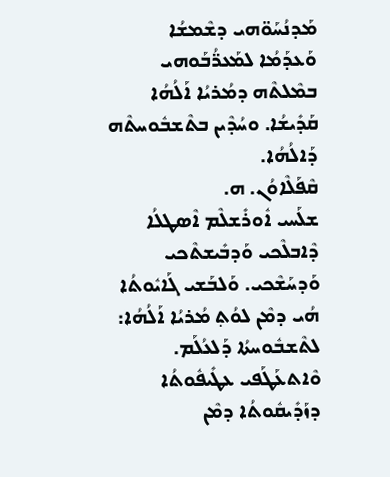ܡܰܕܢܳܚܰܘ̈ܗܝ ܕܫܶܡܫܳܐ ܘܰܥܕܰܡܳܐ ܠܡܰܥܪ̈ܳܒܰܘܗܝ ܒܡܶܠܬܶܗ ܕܡܳܪܝܳܐ ܐܰܠܳܗܳܐ ܩܰܕܺܝܫܳܐ. ܘܚܳܕܶܝܢ ܒܬܶܫܒܽܘܚܬܶܗ ܕܰܐܠܳܗܳܐ.
ܩܶܦܰܠܶܐܘܳܢ. ܗ.
ܫܠܰܚܝ ܐܽܘܪܺܫܠܶܡ ܐܶܣܛܠܳܐ ܕܶܐܒܠܶܟܝ ܘܰܕܒܺܝܫܬܶܟܝ ܘܰܕܚܰܫܶܟܝ. ܘܰܠܒܰܫܝ ܓܰܐܝܽܘܬܳܐ ܗܳܝ ܕܡܶܢ ܠܘܳܬ݂ ܡܳܪܝܳܐ ܐܰܠܳܗܳܐ: ܠܬܶܫܒܽܘܚܬܳܐ ܕܰܠܥܳܠܰܡ. ܘܶܐܬܥܰܛܰܦܝ ܥܛܺܝܦܽܘܬܳܐ ܕܙܰܕܺܝܩܽܘܬܳܐ ܕܡܶܢ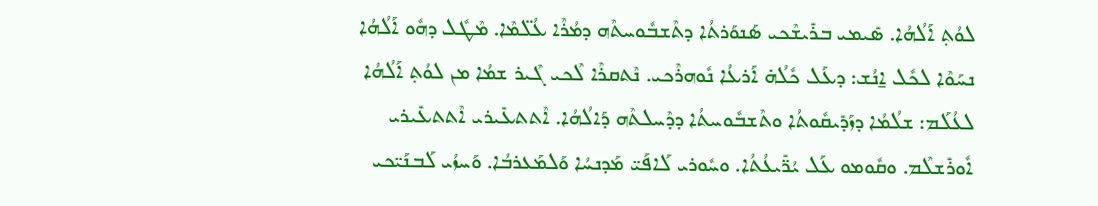ܠܘܳܬ݂ ܐܰܠܳܗܳܐ. ܣܺܝܡܝ ܒܪܺܝܫܶܟܝ ܣܰܢܘܰܪܬܳܐ ܕܬܶܫܒܽܘܚܬܶܗ ܕܡܳܪܶܐ ܥܳܠ̈ܡܶܐ. ܡܶܛܽܠ ܕܗܽܘ ܐܰܠܳܗܳܐ ܢܚܰܘܶܐ ܠܟܽܠ ܐ̱ܢܳܫ: ܕܥܰܠ ܟܽܠܳܗ̇ ܐܰܪܥܳܐ ܢܽܘܗܪܶܟܝ. ܢܶܬܩܪܶܐ ܠܶܟܝ ܓܶܝܪ ܫܡܳܐ ܡܢ ܠܘܳܬ݂ ܐܰܠܳܗܳܐ ܠܥܳܠܰܡ: ܫܠܳܡܳܐ ܕܙܰܕܺܝܩܽܘܬܳܐ ܘܬܶܫܒܽܘܚܬܳܐ ܕܕܶܚܠܬܶܗ ܕܰܐܠܳܗܳܐ. ܐܶܬܬܥܺܝܪܝ ܐܶܬܬܥܺܝܪܝ ܐܽܘܪܺܫܠܶܡ. ܘܩܽܘܡܘ ܥܰܠ ܝܳܪ̈ܺܝܥܳܬܳܐ. ܘܚܽܘܪܝ ܠܰܐܦܰܝ̈ ܡܰܕܢܚܳܐ ܘܰܠܡܰܥܪܒܳܐ. ܘܰܚܙܳܝ ܠܰܒܢܰܝ̈ܟܝ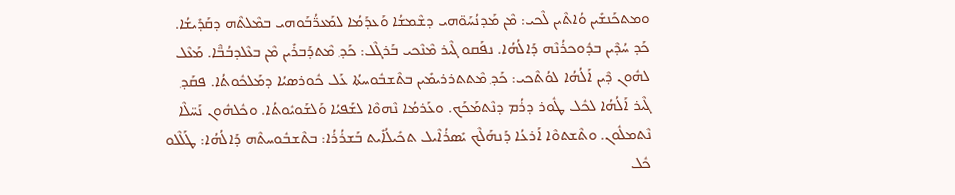ܘܡܬܟܰܢܫܺܝܢ ܘܳܐܬܶܝܢ ܠܶܟܝ: ܡܶܢ ܡܰܕܢܳܚܰܘ̈ܗܝ ܕܫܶܡܫܳܐ ܘܰܥܕܰܡܳܐ ܠܡܰܥܪ̈ܳܒܰܘܗܝ ܒܡܶܠܬܶܗ ܕܩܰܕܺܝܫܳܐ. ܟܰܕ ܚܳܕܶܝܢ ܒܕܽܘܟܪܳܢܶܗ ܕܰܐܠܳܗܳܐ. ܢܦܰܩܘ ܓܶܝܪ ܡܶܢܶܟܝ ܒܰܪܓܶܠ: ܟܰܕ݂ ܡܶܬܕܰܒܪܺܝܢ ܡܶܢ ܒܥܶܠܕܒܳܒ̈ܶܐ. ܡܰܥܶܠ ܠܗܽܘܢ ܕܶܝܢ ܐܰܠܳܗܳܐ ܠܘܳܬܶܟܝ: ܟܰܕ݂ ܡܶܬܬܪܪܝܡܺܝܢ ܒܬܶܫܒܽܘܚܬܳܐ ܥܰܠ ܟܽܘܪܣܝܳܐ ܕܡܰܠܟܽܘܬܳܐ. ܦܩܰܕ݂ ܓܶܝܪ ܐܰܠܳܗܳܐ ܠܟܽܠ ܛܽܘܪ ܕܪܳܡ ܕܢܶܬܡܰܟܰܟ. ܘܥܰܪܡܳܐ ܢܶܗܘܶܐ ܠܫܰܦܝܳܐ ܘܰܠܫܰܘܝܽܘܬܳܐ. ܘܟܽܠܗܽܘܢ ܢܰܚ̈ܠܶܐ ܢܶܬܡܠܽܘܢ. ܘܬܶܫܬܘܶܐ ܐܰܪܥܳܐ ܕܰܢܗܰܠܶܟ ܝܺܣܪܳܐܶܝܠ ܬܟܺܝܠܳܐܺܝܬ ܒܰܫܪܳܪܳܐ: ܒܬܶܫܒܽܘܚܬܶܗ ܕܰܐܠܳܗܳܐ: ܛܰܠܶܠܘ ܟܽܠ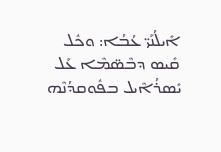ܐܺܝܠܳܢܰܝ̈ ܥܳܒܳܐ: ܘܟܽܠ ܩܺܝܣ ܕܒܶܣ̈ܡܶܐ ܥܰܠ ܝܺܣܪܳܐܶܝܠ ܒܦܽܘܩܕܳܢܶܗ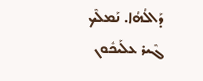ܕܰܐܠܳܗܳܐ. ܢܰܡܠܶܟ ܓܶܝܪ ܥܠܰܝܟܽܘܢ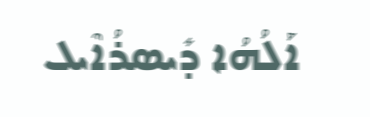ܐܰܠܳܗܳܐ ܕܺܝܣܪܳܐܶܝܠ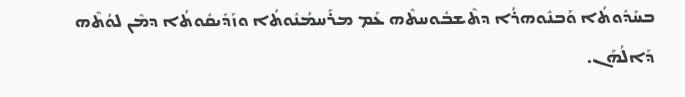ܒܚܰܕܽܘܬܳܐ ܘܰܒܢܽܘܗܪܳܐ ܕܬܶܫܒܽܘܚܬܶܗ ܥܰܡ ܡܪܰܚܡܳܢܽܘܬܳܐ ܘܙܰܕܺܝܩܽܘܬܳܐ ܕܡܶܢ ܠܘܳܬܶܗ ܕܰܐܠܳܗܰܢ.